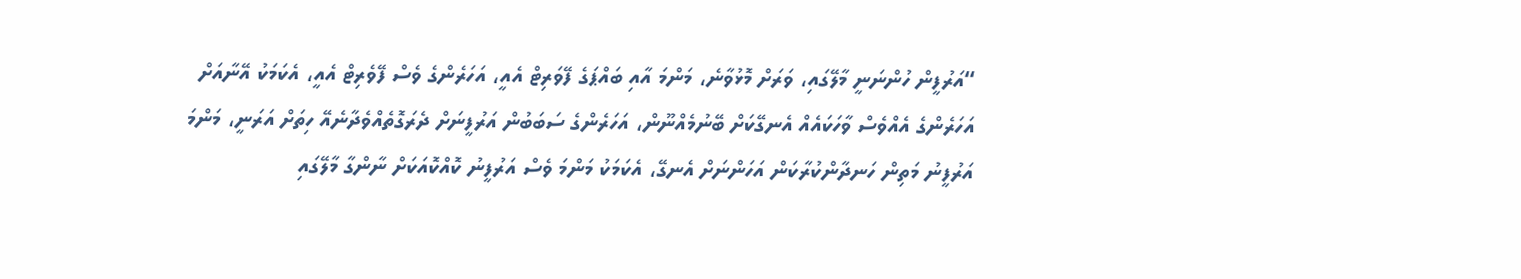“އަރުފީން ހުންނަނީ މާލޭގައި، ވަރަށް މޮޅުވާނެ، މަންމަ އާއި ބައްޕަގެ ފޭވަރިޓް އެއީ، އަހަރެންގެ ވެސް ފޭވެރިޓް އެއީ، އެކަމަކު އޭނާއަށް އަހަރެންގެ އެއްވެސް ވާހަކައެއް އެނގޭކަށް ބޭނުމެއްނޫން، އަހަރެންގެ ސަބަބުން އަރުފީނަށް ދެރަގޮތެއްވެދާނެއޭ ހިތަށް އަރަނީ، މަންމަ އަރުފީނު މަތިން ހަނދާންކުރާކަން އަހަންނަށް އެނގޭ، އެކަމަކު މަންމަ ވެސް އަރުފީނު ކޮއްކޮއަކަށް ނާންގާ މާލޭގައި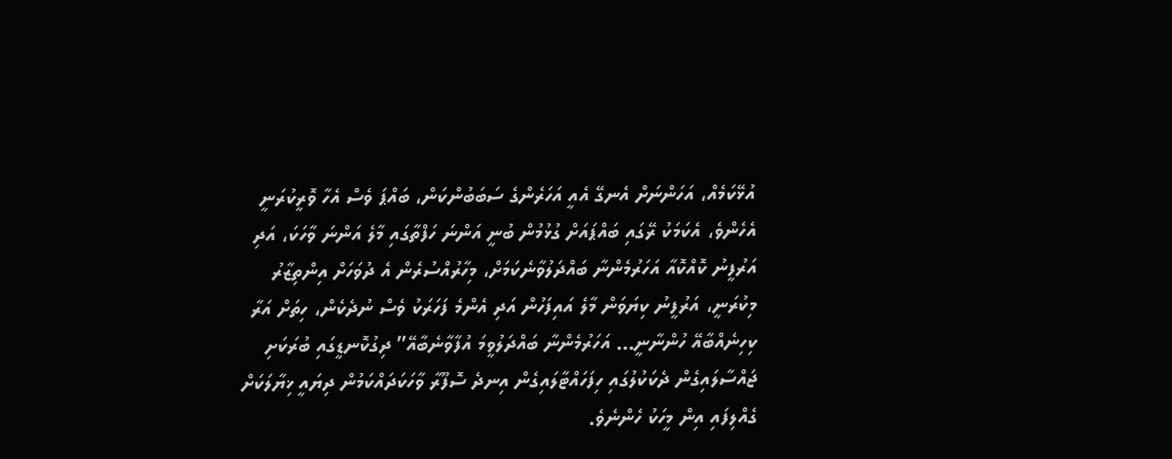އުޅޭކަމެއް، އަހަންނަށް އެނގޭ އެއީ އަހަރެންގެ ސަބަބުންކަން، ބައްޕަ ވެސް އެހާ ވޮރީކުރަނީ އެހެންވެ، އެކަމަކު ރޭގައި ބައްޕައަށް ގުޅުމުން ބުނީ އަންނަ ހަފްތާގައި މާލެ އަންނަ ވާހަކަ، އަދި އަރުފީނު ކޮއްކޮއާ އަހަރުމެންނާ ބައްދަލުވާނެކަމަށް، މިހާރުއްސުރެން އެ ދުވަހަށް އިންތިޒާރު މިކުރަނީ، އަރުފީނު ކިޔަވަން މާލެ އައިފަހުން އަދި އެންމެ ފަހަރަކު ވެސް ނުދެކެން، ހިތަށް އަރާ ކިހިނެއްބާއޭ ހުންނާނީ… އަހަރުމެންނާ ބައްދަލުވީމަ އުފާވާނެބާއޭ” ދިގުކޮނޑީގައި ބުރަކަށި ޖައްސާލައިގެން ދެކަކުލުގައި ހިފަހައްޓާލައިގެން އިނދެ ސޮފޫރާ ވާހަކަދައްކަމުން ދިޔައީ ޚިޔާލަކަށް ގެއްލިފައި އިން މީހަކު ހެންނެވެ.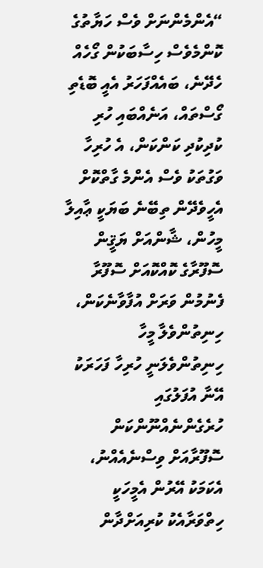“އެންމެންނަށް ވެސް ހަޔާތުގެ ކޮންމެވެސް ހިސާބަކުން ގޯހެއް ހެދޭނެ، ބައެއްފަހަރު އެއީ ބޮޑެތި ގޯސްތައް، އަނެއްބައި ހުރި ކުދިކުދި ކަންކަން، އެ ހުރިހާ ވަގުތަކު ވެސް އެންމެ ގާތްކޮށް އެހީވެދޭން ތިބޭނެ ބަޔަކީ ޢާއިލާ މީހުން، ޝާންއަށް ޔަޤީން ސޮފޫރާގެ ކޮއްކޮއަށް ސޮފޫރާ ފެނުމުން ވަރަށް އުފާވާނެކަން، ހިނިތުންވެލާ މީހާ ހިނިތުންވެލަނީ ހުރިހާ ފަހަރަކު އޭނާ އުފަލުގައި ހުރެގެންނެއްނޫންކަން ސޮފޫރާއަށް ވިސްނެއެއްނު، އެކަމަކު އޭރުން އެމީހަކީ ހިތްވަރާއެކު ކުރިއަށްދާން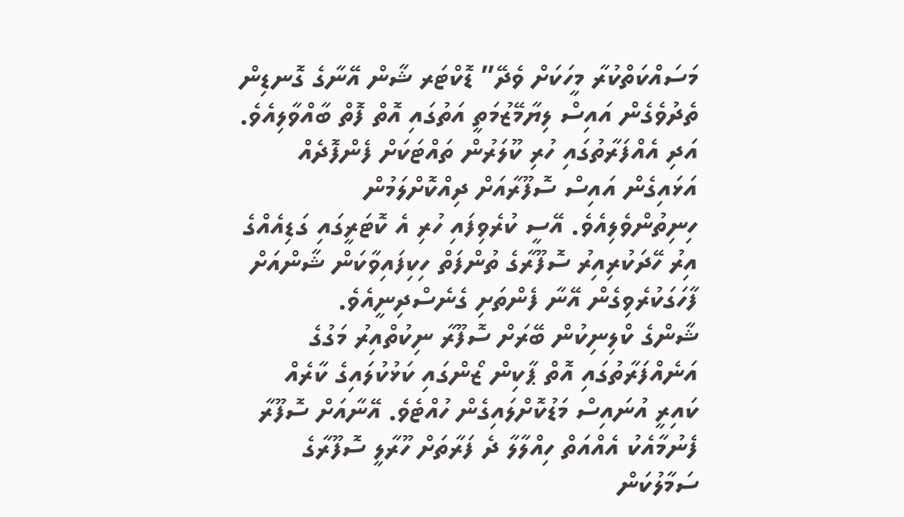މަސައްކަތްކުރާ މީހަކަށް ވެދޭ” ޑޮކްޓަރ ޝާން އޭނާގެ ގޮނޑިން ތެދުވެގެން އައިސް ލިޔާމޭޒުމަތީ އަތުގައި އޮތް ފޮތް ބާއްވާލިއެވެ. އަދި އެއްފަރާތުގައި ހުރި ކޫލަރުން ތައްޓަކަށް ފެންފޮދެއް އަޅައިގެން އައިސް ސޮފޫރާއަށް ދިއްކޮށްލަމުން ހިނިތުންވެލިއެވެ. އޭސީ ކުރެވިފައި ހުރި އެ ކޮޓަރީގައި ގަޑިއެއްގެ އިރު ހޭދަކުރިއިރު ސޮފޫރާގެ ތުންފަތް ހިކިފައިވާކަން ޝާންއަށް ފާހަގަކުރެވިގެން އޭނާ ފެންތަށި ގެނެސްދިނީއެވެ.
ޝާންގެ ކްލިނިކުން ބޭރަށް ސޮފޫރާ ނިކުތްއިރު މަގުގެ އަނެއްފަރާތުގައި އޮތް ޕާކިން ޒޯންގައި ކަޅުކުލައިގެ ކާރެއް ކައިރީ އުނައިސް މަޑުކޮށްލައިގެން ހުއްޓެވެ. އޭނާއަށް ސޮފޫރާ ފެނުމާއެކު އެއްއަތް ހިއްލާލާ ދެ ފަރާތަށް ހޫރާލީ ސޮފޫރާގެ ސަމާލުކަން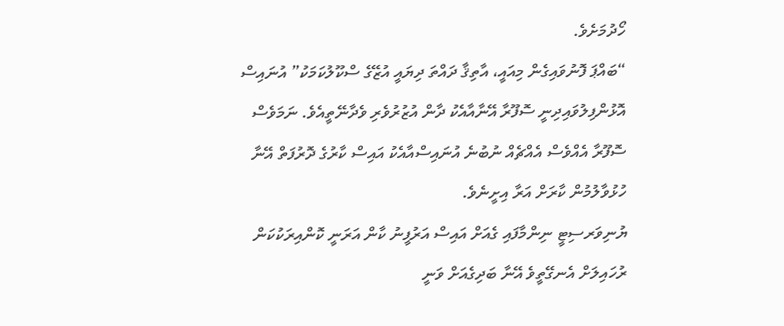ހޯދުމަށެވެ.
“ބައްޕަ ފޮނުވައިގެން މިއައީ، އާތިޤާ ދައްތަ ދިޔައީ އުޒޭގެ ސްކޫލުކަމަކު” އުނައިސް އޮޅުންފިލުވައިދިނީ ސޮފޫރާ އޭނާއާއެކު ދާން އުޒުރުވެރި ވެދާނޭތީއެވެ. ނަމަވެސް ސޮފޫރާ އެއްވެސް އެއްޗެއް ނުބުނެ އުނައިސްއާއެކު އައިސް ކާރުގެ ދޮރުފަތް އޭނާ ހުޅުވާލުމުން ކާރަށް އަރާ އިށީނެވެ.
ޔުނިވަރސިޓީ ނިންމާފައި ގެއަށް އައިސް އަރުފީނު ކާން އަރަނީ ކޮންއިރަކުކަން ރުހައިލަށް އެނގޭތީވެ އޭނާ ބަދިގެއަށް ވަނީ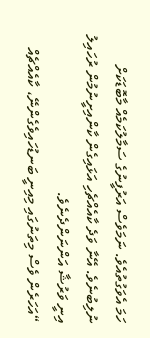ހަމަ އެވަގުތުއެވެ. ނަމަވެސް އަރުފީނުގެ ސަމާލުކަމެއް މާބޮޑަކަށް ނުލިބުނެވެ. އޭނާ ވަދެ ކާއެއްޗެހި އަޅައިގެން ކާންއިށީނުމުން ރުހައިލު އިނީ ވަރުޝާ އަންނަންދެނެވެ.
“އަހަރެން ވެސް މިތަނުގައި މިއިނީ ބަނޑުހައިވެގެންނޭ، ކާއެއްޗެއް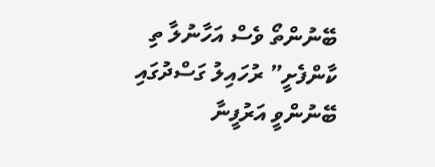ބޭނުންތޯ ވެސް އަހާނުލާ ތި ކާންފެށީ” ރުހައިލު ގަސްދުގައި ބޭނުންވީ އަރުފީނާ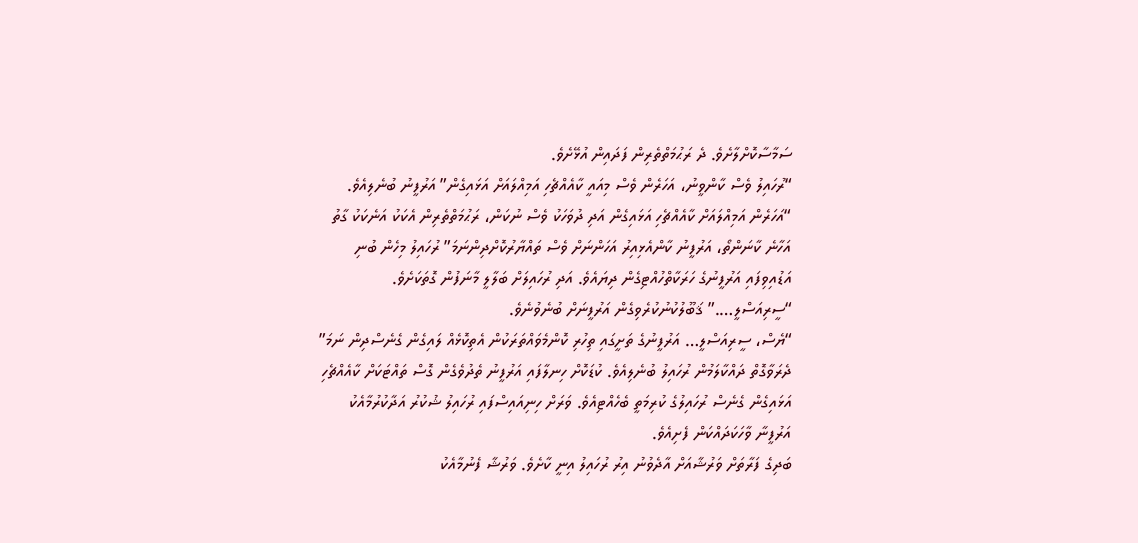ސަމާސާކޮށްލާށެވެ. ދެ ރަޙުމަތްތެރިން ފަދައިން އުޅޭށެވެ.
“ރުހައިލު ވެސް ކާންވީނު، އަހަރެން ވެސް މިއައީ ކާއެއްޗެހި އަމިއްލައަށް އަޅައިގެން” އަރުފީނު ބުނެލިއެވެ.
“އަހަރެން އަމިއްލައަށް ކާއެއްޗެހި އަޅައިގެން އަދި ދުވަހަކު ވެސް ނުކަން، ރަޙުމަތްތެރިން އެކަކު އަނެކަކު ގާތު އަހާނެ ކާނަންތޯ، އަރުފީނު ކާންއެޅިއިރު އަހަންނަށް ވެސް ތައްޔާރުކޮށްދިންނަމަ” ރުހައިލު މިހެން ބުނި އަޑުއިވިފައި އަރުފީނުގެ ހަރަކާތްހުއްޓިގެން ދިޔައެވެ. އަދި ރުހައިލަށް ބަލާލީ މާނަފުން ގޮތަކަށެވެ.
“ސީރިއަސްލީ….” ޤަބޫލުކުނުކުރެވިގެން އަރުފީނަށް ބުނެވުނެވެ.
“ޔެސް، ސީރިއަސްލީ… އަރުފީނުގެ ތަށީގައި ތިހުރި ކޮންމެވައްތަރަކުން އެތިކޮޅެއް ލައިގެން ގެނެސްދިން ނަމަ” ދެރަވާގޮތް ދައްކާލަމުން ރުހައިލު ބުނެލިއެވެ. ކުޑަކޮށް ހިނލާފައި އަރުފީނު ތެދުވެގެން ގޮސް ތައްޓަކަށް ކާއެއްޗެހި އަޅައިގެން ގެނެސް ރުހައިލުގެ ކުރިމަތީ ބެހެއްޓިއެވެ. ވަރަށް ހިނިއައިސްފައި ރުހައިލު ޝުކުރު އަދާކުރުމާއެކު އަރުފީނާ ވާހަކަދައްކަން ފެށިއެވެ.
ބަދިގެ ފަރާތަށް ވަރުޝާއަށް އާދެވުނު އިރު ރުހައިލު އިނީ ކާށެވެ. ވަރުޝާ ފެނުމާއެކު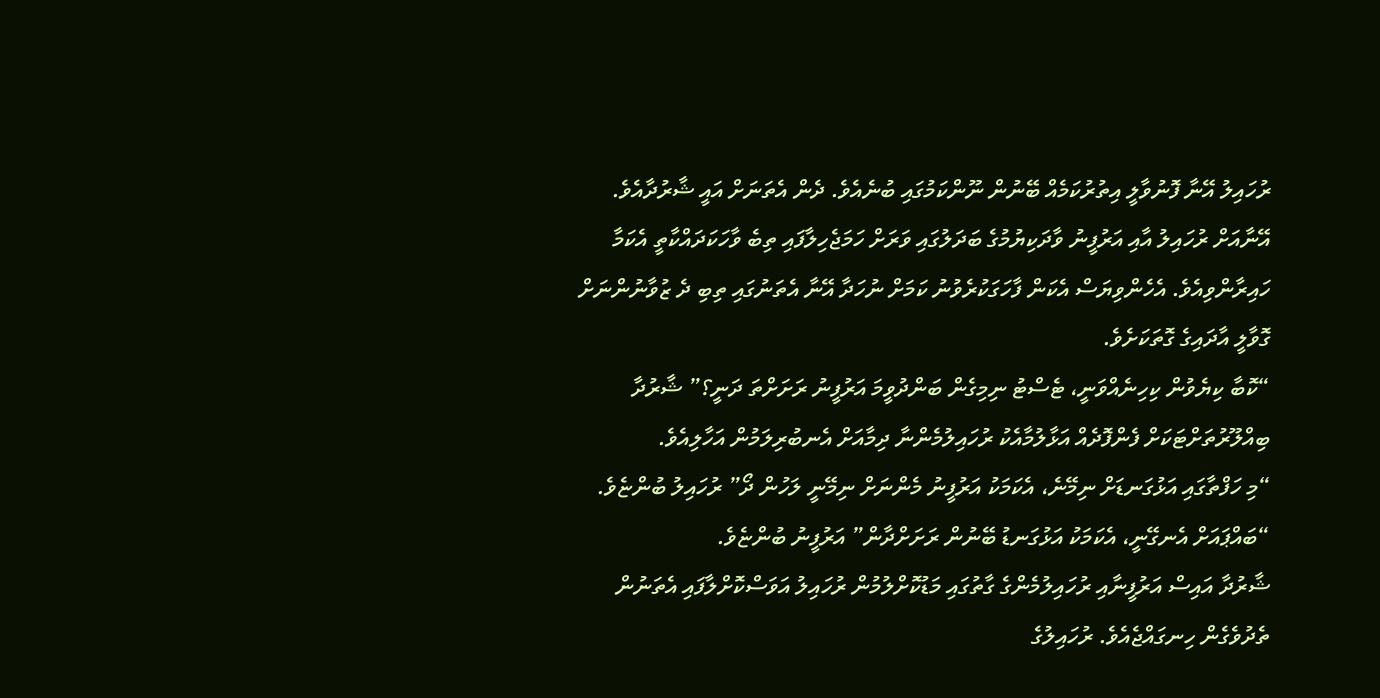ރުހައިލު އޭނާ ފޮނުވާލީ އިތުރުކަމެއް ބޭނުން ނޫންކަމުގައި ބުނެއެވެ. ދެން އެތަނަށް އައީ ޝާރުދާއެވެ. އޭނާއަށް ރުހައިލު އާއި އަރުފީނު ވާދަކިޔުމުގެ ބަދަލުގައި ވަރަށް ހަމަޖެހިލާފައި ތިބެ ވާހަކަދައްކާތީ އެކަމާ ހައިރާންވިއެވެ. އެހެންވިޔަސް އެކަން ފާހަގަކުރެވުނު ކަމަށް ނުހަދާ އޭނާ އެތަނުގައި ތިބި ދެ ޒުވާނުންނަށް ގޮވާލީ އާދައިގެ ގޮތަކަށެވެ.
“ކޮބާ ކިޔެވުން ކިހިނެއްވަނީ، ޓެސްޓު ނިމިގެން ބަންދުވީމަ އަރުފީނު ރަށަށްތަ ދަނީ؟” ޝާރުދާ ބިއްލޫރުތަށްޓަކަށް ފެންފޮދެއް އަޅާލުމާއެކު ރުހައިލުމެންނާ ދިމާއަށް އެނބުރިލަމުން އަހާލިއެވެ.
“މި ހަފްތާގައި އަޅުގަނޑަށް ނިމޭނެ، އެކަމަކު އަރުފީނު މެންނަށް ނިމޭނީ ލަހުން ދޯ” ރުހައިލު ބުންޏެވެ.
“ބައްޕައަށް އެނގޭނީ، އެކަމަކު އަޅުގަނޑު ބޭނުން ރަށަށްދާން” އަރުފީނު ބުންޏެވެ.
ޝާރުދާ އައިސް އަރުފީނާއި ރުހައިލުމެންގެ ގާތުގައި މަޑުކޮށްލުމުން ރުހައިލު އަވަސްކޮށްލާފައި އެތަނުން ތެދުވެގެން ހިނގައްޖެއެވެ. ރުހައިލުގެ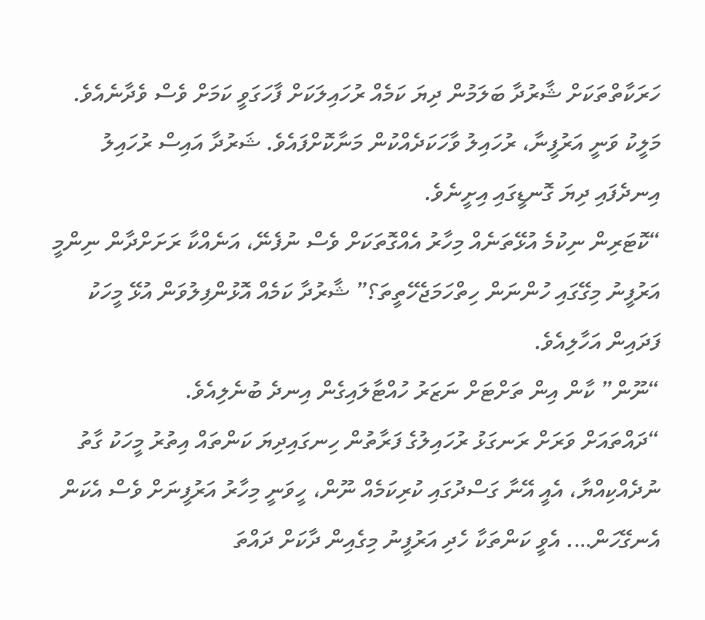ހަރަކާތްތަކަށް ޝާރުދާ ބަލަމުން ދިޔަ ކަމެއް ރުހައިލަކަށް ފާހަގަވީ ކަމަށް ވެސް ވެދާނެއެވެ. މަލީކު ވަނީ އަރުފީނާ، ރުހައިލު ވާހަކަދެއްކުން މަނާކޮށްފައެވެ. ޝަރުދާ އައިސް ރުހައިލު އިނދެފައި ދިޔަ ގޮނޑީގައި އިށީނެވެ.
“ކޮޓަރިން ނިކުމެ އުޅޭތަނެއް މިހާރު އެއްގޮތަކަށް ވެސް ނުފެނޭ، އަނެއްކާ ރަށަށްދާން ނިންމީ އަރުފީނު މިގޭގައި ހުންނަން ހިތްހަމަޖެހޭތީތަ؟” ޝާރުދާ ކަމެއް އޮޅުންފިލުވަން އުޅޭ މީހަކު ފަދައިން އަހާލިއެވެ.
“ނޫން” ކާން އިން ތަށްޓަށް ނަޒަރު ހުއްޓާލައިގެން އިނދެ ބުނެލިއެވެ.
“ދައްތައަށް ވަރަށް ރަނގަޅު ރުހައިލުގެ ފަރާތުން ހިނގައިދިޔަ ކަންތައް އިތުރު މީހަކު ގާތު ނުދެއްކިއްޔާ، އެއީ އޭނާ ގަސްދުގައި ކުރިކަމެއް ނޫން، ހީވަނީ މިހާރު އަރުފީނަށް ވެސް އެކަން އެނގޭހަން…. އެވީ ކަންތަކާ ހެދި އަރުފީނު މިގެއިން ދާކަށް ދައްތަ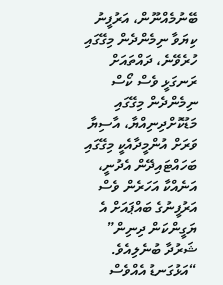ބޭނުމެއްނޫން، އަރުފީނު ކިޔަވާ ނިމެންދެން މިގޭގައި ހުރެވޭނެ، ދައްތައަށް ރަނގަޅީ ވެސް ކޯސް ނިމެންދެން މިގޭގައި މަޑުކޮށްދިނިއްޔާ، އާސިޔާ ވަރަށް އުންމީދާއެކީ މިގޭގައި ބަހައްޓައިދޭން އެދުނީ، އަނެއްކާ އަހަރެން ވެސް އަރުފީނުގެ ބައްޕައަށް އެ ޔަގީންކަން ދިނިން” ޝަރުދާ ބުނެލިއެވެ.
“އަޅުގަނޑު އެއްވެސް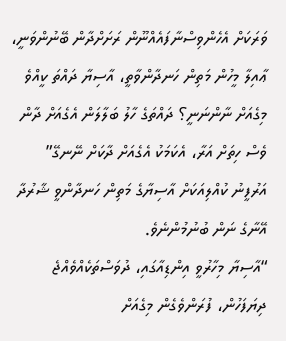ވަރަކަށް އެހެންވިސްނާފައެއްނޫން ރަށަށްދާން ބޭނުންވަނީ، ޢާއިލާ މީހުން މަތިން ހަނދާންވާތީ، އާސިޔާ ދައްތަ ކީއްވެ މިގެއަށް ނާންނަނީ؟ ދައްތަގެ ހާލު ބަލާލަން އެގެއަށް ދާން ވެސް ހިތަށް އަރާ، އެކަމަކު އެގެއަށް ދާކަށް ނޭނގޭ” އަރުފީނު ކުއްލިއަކަށް އާސިޔާގެ މަތިން ހަނދާންވީ ޝާރުދާ އޭނާގެ ނަން ބުނުމުންނެވެ.
“އާސިޔާ މިހާރުވީ އިންޑިއާގައި، ދުވަސްތަކެއްވެއްޖެ ދިޔަފަހުން، ފުރަންވެގެން މިގެއަށް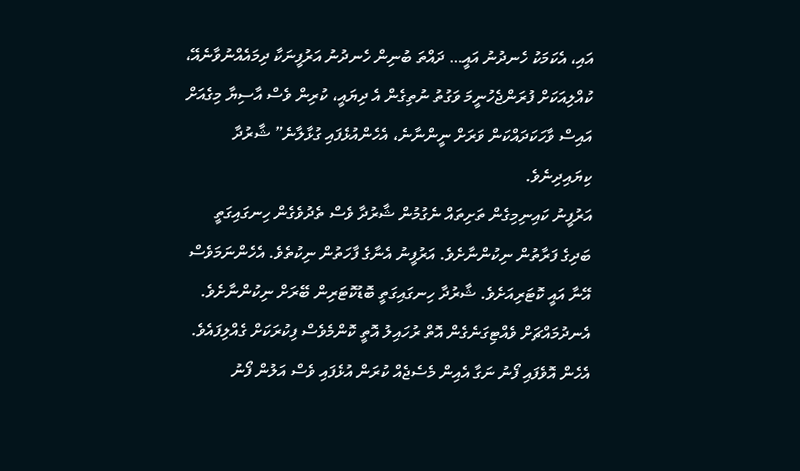އައި، އެކަމަކު ހެނދުނު އައީ… ދައްތަ ބުނިން ހެނދުނު އަރުފީނަކާ ދިމައެއްނުވާނެއޭ، ކުއްލިއަކަށް ފުރަންޖެހުނީމަ ވަގުތު ނުތިގެން އެ ދިޔައީ، ކުރިން ވެސް އާސިޔާ މިގެއަށް އައިސް ވާހަކަދައްކަން ވަރަށް ނީންނާނެ، އެހެންއުޅެފައި ގުޅާލާނެ” ޝާރުދާ ކިޔައިދިނެވެ.
އަރުފީނު ކައިނިމިގެން ތަށިތައް ނެގުމުން ޝާރުދާ ވެސް ތެދުވެގެން ހިނގައިގަތީ ބަދިގެ ފަރާތުން ނިކުންނާށެވެ. އަރުފީނު އެނާގެ ފާހަތުން ނިކުތެވެ. އެހެންނަމަވެސް އޭނާ އައީ ކޮޓަރިއަށެވެ. ޝާރުދާ ހިނގައިގަތީ ބޮޑުކޮޓަރިން ބޭރަށް ނިކުންނާށެވެ.
އެނދުމައްޗަށް ވެއްޓިގަނެގެން އޮތް ރުހައިލު އޮތީ ކޮންމެވެސް ފިކުރަކަށް ގެއްލިފައެވެ. އެހެން އޮވެފައި ފޯނު ނަގާ އެއިން މެސެޖެއް ކުރަން އުޅެފައި ވެސް އަލުން ފޯނު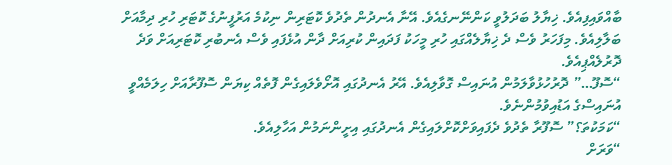ބާއްވައިފިއެވެ. ޚިޔާލު ބަދަލުވީ ކަންނޭނގެއެވެ. އޭނާ އެނދުން ތެދުވެ ކޮޓަރިން ނިކުމެ އަރުފީނުގެ ކޮޓަރި ހުރި ދިމާއަށް ބަލާލިއެވެ. މިފަހަރު ވެސް ދެ ޚިޔާލެއްގައި ހުރި މީހަކު ފަދައިން ކުރިއަށް ދާން އުޅެފައި ވެސް އެނބުރި ކޮޓަރިއަށް ވަދެ ދޮރުލެއްޕިއެވެ.
“ސޮފޫ…” ދޮރުހުޅުވާލަމުން އުނައިސް ގޮވާލިއެވެ. އޭރު އެނދުގައި އޮށޯވެލައިގެން ފޮތެއް ކިޔަން ސޮފޫރާއަށް ހިލަމެއްވީ އުނައިސްގެ އަޑުއިވުމުންނެވެ.
“ކަމަކުތަ؟” ސޮފޫރާ ތެދުވެ ދެފައިވަށްކޮށްލައިގެން އެނދުގައި އިށީންނަމުން އަހާލިއެވެ.
“ވަރަށް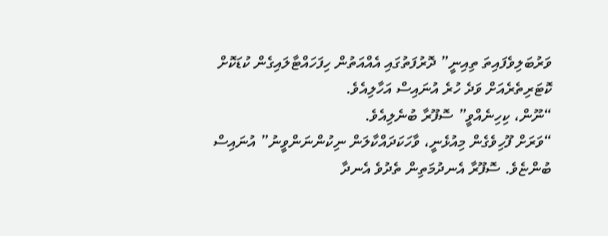ވަރުބަލިވެފައިތަ ތިއިނީ” ދޮރުފަތުގައި އެއްއަތުން ހިފަހައްޓާލައިގެން ކުޑަކޮށް ކޮޓަރިތެރެއަށް ވަދެ ހުރެ އުނައިސް އަހާލިއެވެ.
“ނޫން، ކިހިނެއްވީ” ސޮފޫރާ ބުނެލިއެވެ.
“ވަރަށް ފޫހިވެގެން މިއުޅެނީ، ވާހަކަދައްކާލަން ނިކުންނަންވީނު” އުނައިސް ބުންޏެވެ. ސޮފޫރާ އެނދުމަތިން ތެދުވެ އެނދާ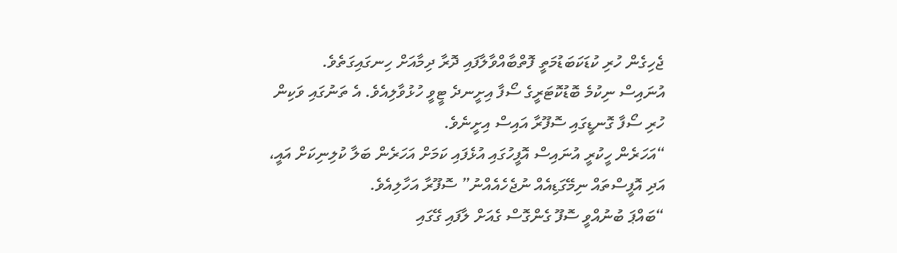ޖެހިގެން ހުރި ކުޑަކަބަޑުމަތީ ފޮތްބާއްވާލާފައި ދޮރާ ދިމާއަށް ހިނގައިގަތެވެ.
އުނައިސް ނިކުމެ ބޮޑުކޮޓަރީގެ ސޯފާ އިށީނދެ ޓީވީ ހުޅުވާލިއެވެ. އެ ތަނުގައި ވަކިން ހުރި ސޯފާ ގޮނޑީގައި ސޮފޫރާ އައިސް އިށީނެވެ.
“އަހަރެން ހީކުރީ އުނައިސް އޮފީހުގައި އުޅެފައި ކަމަށް އަހަރެން ބަލާ ކުލިނިކަށް އައީ، އަދި އޮފީސްތައް ނިމޭގަޑިއެއް ނުޖެހެއެއްނު” ސޮފޫރާ އަހާލިއެވެ.
“ބައްޕަ ބުނުއްވީ ސޮފޫ ގެންގޮސް ގެއަށް ލާފައި ގޭގައި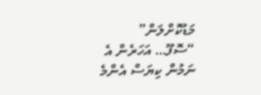މަޑުކޮށްލަން”
“ސޮފޫ… އަހަރެން އެ ނަމުން ކިޔަސް އެންމެ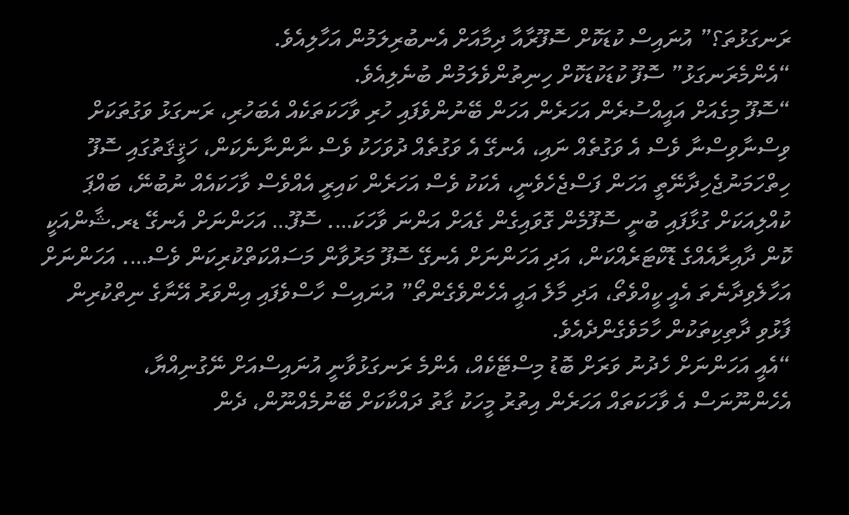ރަނގަޅުތަ؟” އުނައިސް ކުޑަކޮށް ސޮފޫރާއާ ދިމާއަށް އެނބުރިލަމުން އަހާލިއެވެ.
“އެންމެރަނގަޅު” ސޮފޫ ކުޑަކުޑަކޮށް ހިނިތުންވެލަމުން ބުނެލިއެވެ.
“ސޮފޫ މިގެއަށް އައީއްސުރެން އަހަރެން އަހަން ބޭނުންވެފައި ހުރި ވާހަކަތަކެއް އެބަހުރި، ރަނގަޅު ވަގުތަކަށް ވިސްނާވިސްނާ ވެސް އެ ވަގުތެއް ނައި، އެނގޭ އެ ވަގުތެއް ދުވަހަކު ވެސް ނާންނާނެކަން، ހަޤީޤަތުގައި ސޮފޫ ހިތްހަމަނުޖެހިދާނޭތީ އަހަން ފަސްޖެހެވެނީ، އެކަކު ވެސް އަހަރެން ކައިރީ އެއްވެސް ވާހަކައެއް ނުބުނޭ، ބައްޕަ ކުއްލިއަކަށް ގުޅާފައި ބުނީ ސޮފޫމެން ގޮވައިގެން ގެއަށް އަންނަ ވާހަކަ…. ސޮފޫ… އަހަންނަށް އެނގޭ ޑރ.ޝާންއަކީ ކޮން ދާއިރާއެއްގެ ޑޮކްޓަރެއްކަން، އަދި އަހަންނަށް އެނގޭ ސޮފޫ މަރުވާން މަސައްކަތްކުރިކަން ވެސް…. އަހަންނަށް އަހާލެވިދާނެތަ އެއީ ކީއްވެތޯ، އަދި މާލެ އައީ އެހެންވެގެންތޯ” އުނައިސް ހާސްވެފައި އިންވަރު އޭނާގެ ނިތްކުރިން ފާޅުވި ދާތިކިތަކުން ހާމަވެގެންދެއެވެ.
“އެއީ އަހަންނަށް ހެދުނު ވަރަށް ބޮޑު މިސްޓޭކެއް، އެންމެ ރަނގަޅުވާނީ އުނައިސްއަށް ނޭގުނިއްޔާ، އެހެންނޫނަސް އެ ވާހަކަތައް އަހަރެން އިތުރު މީހަކު ގާތު ދައްކާކަށް ބޭނުމެއްނޫން، ދެން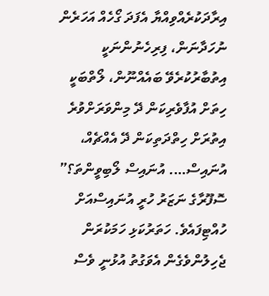އިރާދަކުރެއްވިއްޔާ އެފަދަ ގޯހެއް އަހަރެން ނުހަދާނަން، ފިރިހެނުންނަކީ އިތުބާރުކުރެވޭ ބައެއްނޫން، ލޯތްބަކީ ހިތަށް އުފާވެރިކަން ދޭ މިންވަރަށްވުރެ އިތުރަށް ހިތްދަތިކަން ދޭ އެއްޗެއް، އުނައިސް…. އުނައިސް ލޯބިވީންތަ؟” ސޮފޫރާގެ ނަޒަރު ހުރީ އުނައިސްއަށް ހުއްޓިފައެވެ. ހަތަރުކަޅި ހަމަކުރަން ޖެހިލުންވެގެން އެވަގުތު އުޅުނީ ވެސް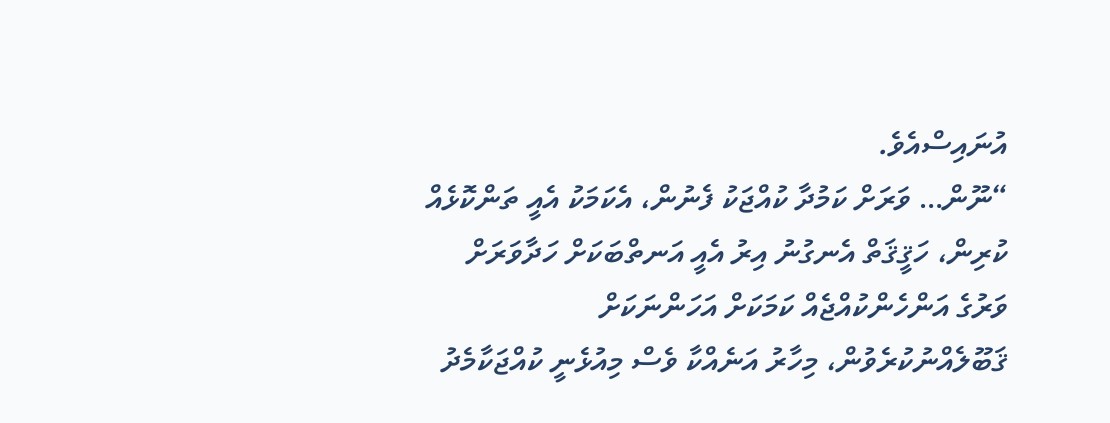އުނައިސްއެވެ.
“ނޫން… ވަރަށް ކަމުދާ ކުއްޖަކު ފެނުން، އެކަމަކު އެއީ ތަންކޮޅެއް ކުރިން، ހަޤީޤަތް އެނގުނު އިރު އެއީ އަނތްބަކަށް ހަދާވަރަށް ވަރުގެ އަންހެންކުއްޖެއް ކަމަކަށް އަހަންނަކަށް ޤަބޫލެއްނުކުރެވުން، މިހާރު އަނެއްކާ ވެސް މިއުޅެނީ ކުއްޖަކާމެދު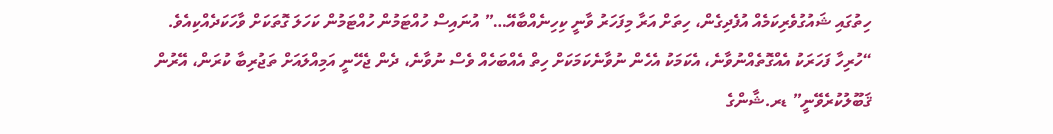ހިތުގައި ޝައުގުވެރިކަމެއް އުފެދިގެން، ހިތަށް އަރާ މިފަހަރު ވާނީ ކިހިނެއްބާއޭ…” އުނައިސް ހުއްޓަމުން ހުއްޓަމުން ކަހަލަ ގޮތަކަށް ވާހަކަދެއްކިއެވެ.
“ހުރިހާ ފަހަރަކު އެއްގޮތެއްނުވާނެ، އެކަމަކު އެހެން ނުވާނެކަމަކަށް ހިތް އެއްބަހެއް ވެސް ނުވާނެ، ދެން ޖެހޭނީ އަމިއްލައަށް ތަޖުރިބާ ކުރަން، އޭރުން ޤަބޫލުކުރެވޭނީ” ޑރ.ޝާންގެ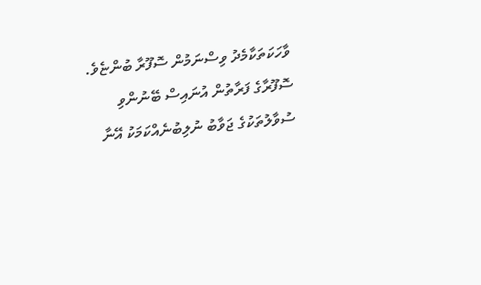ވާހަކަތަކާމެދު ވިސްނަމުން ސޮފޫރާ ބުންޏެވެ.
ސޮފޫރާގެ ފަރާތުން އުނައިސް ބޭނުންވި ސުވާލުތަކުގެ ޖަވާބު ނުލިބުނެއްކަމަކު އޭނާ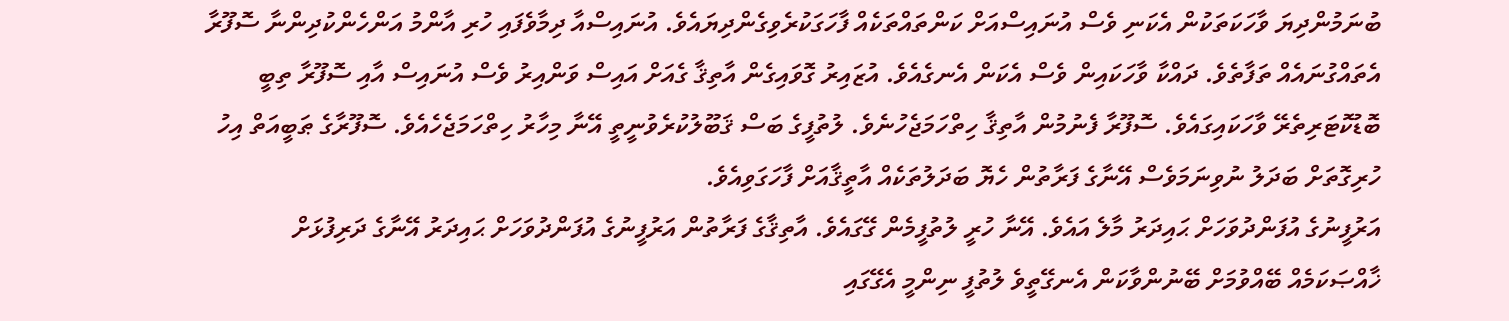ބުނަމުންދިޔަ ވާހަކަތަކުން އެކަނި ވެސް އުނައިސްއަށް ކަންތައްތަކެއް ފާހަގަކުރެވިގެންދިޔައެވެ. އުނައިސްއާ ދިމާވެފައި ހުރި އާންމު އަންހެންކުދިންނާ ސޮފޫރާ އެތައްގުނައެއް ތަފާތެވެ. ދައްކާ ވާހަކައިން ވެސް އެކަން އެނގެއެވެ. އުޒައިރު ގޮވައިގެން އާތިޤާ ގެއަށް އައިސް ވަންއިރު ވެސް އުނައިސް އާއި ސޮފޫރާ ތިބީ ބޮޑުކޮޓަރިތެރޭ ވާހަކައިގައެވެ. ސޮފޫރާ ފެނުމުން އާތިޤާ ހިތްހަމަޖެހުނެވެ. ލުތުފީގެ ބަސް ޤަބޫލުކުރެވުނީތީ އޭނާ މިހާރު ހިތްހަމަޖެހެއެވެ. ސޮފޫރާގެ ޠަބީއަތް އިހު ހުރިގޮތަށް ބަދަލު ނުވިނަމަވެސް އޭނާގެ ފަރާތުން ހެޔޮ ބަދަލުތަކެއް އާތީޤާއަށް ފާހަގަވިއެވެ.
އަރުފީނުގެ އުފަންދުވަހަށް ޙައިދަރު މާލެ އައެވެ. އޭނާ ހުރީ ލުތުފީމެން ގޭގައެވެ. އާތިޤާގެ ފަރާތުން އަރުފީނުގެ އުފަންދުވަހަށް ޙައިދަރު އޭނާގެ ދަރިފުޅަށް ޚާއްޞަކަމެއް ބޭއްވުމަށް ބޭނުންވާކަން އެނގޭތީވެ ލުތުފީ ނިންމީ އެގޭގައި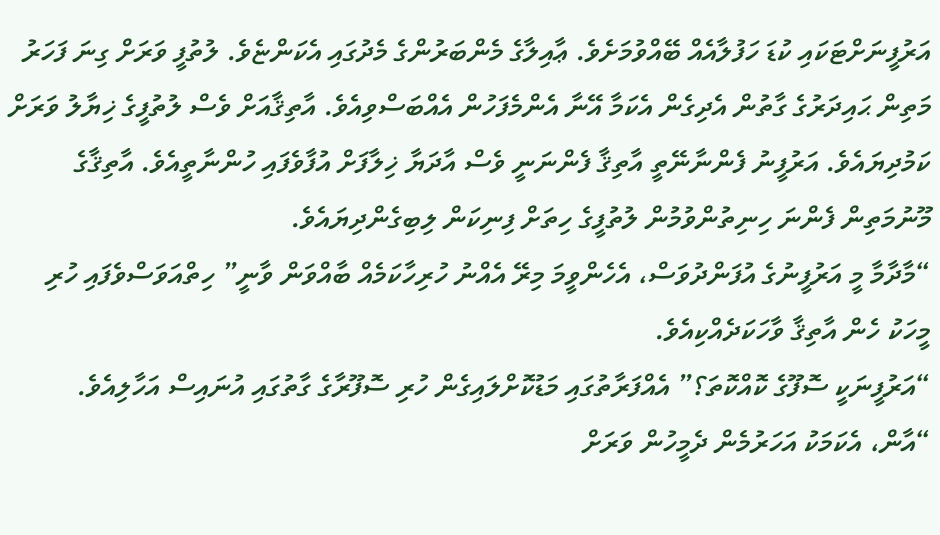އަރުފީނަށްޓަކައި ކުޑަ ހަފުލާއެއް ބޭއްވުމަށެވެ. ޢާއިލާގެ މެންބަރުންގެ މެދުގައި އެކަންޏެވެ. ލުތުފީ ވަރަށް ގިނަ ފަހަރު މަތިން ޙައިދަރުގެ ގާތުން އެދިގެން އެކަމާ އޭނާ އެންމެފަހުން އެއްބަސްވިއެވެ. އާތިޤާއަށް ވެސް ލުތުފީގެ ޚިޔާލު ވަރަށް ކަމުދިޔައެވެ. އަރުފީނު ފެންނާނޭތީ އާތިޤާ ފެންނަނީ ވެސް އާދަޔާ ޚިލާފަށް އުފާވެފައި ހުންނާތީއެވެ. އާތިޤާގެ މޫނުމަތިން ފެންނަ ހިނިތުންވުމުން ލުތުފީގެ ހިތަށް ފިނިކަން ލިބިގެންދިޔައެވެ.
“މާދާމާ މީ އަރުފީނުގެ އުފަންދުވަސް، އެހެންވީމަ މިރޭ އެއްނު ހުރިހާކަމެއް ބާއްވަން ވާނީ” ހިތްއަވަސްވެފައި ހުރި މީހަކު ހެން އާތިޤާ ވާހަކަދެއްކިއެވެ.
“އަރުފީނަކީ ސޮފޫގެ ކޮއްކޮތަ؟” އެއްފަރާތުގައި މަޑުކޮށްލައިގެން ހުރި ސޮފޫރާގެ ގާތުގައި އުނައިސް އަހާލިއެވެ.
“އާން، އެކަމަކު އަހަރުމެން ދެމީހުން ވަރަށް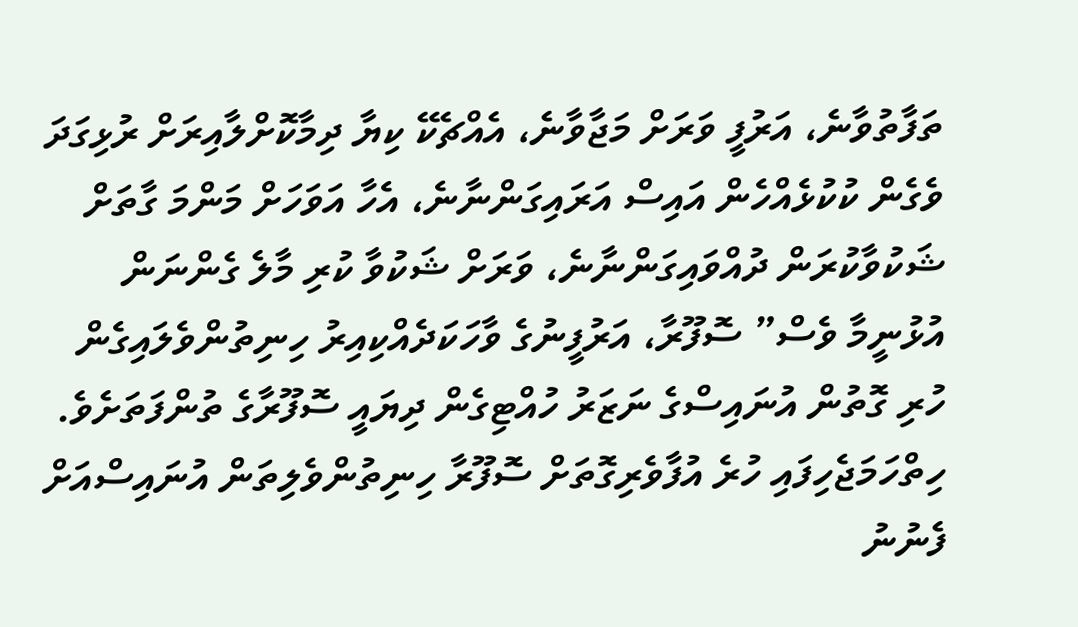ތަފާތުވާނެ، އަރުފީ ވަރަށް މަޖާވާނެ، އެއްޗެކޭ ކިޔާ ދިމާކޮށްލާއިރަށް ރުޅިގަދަ ވެގެން ކުކުޅެއްހެން އައިސް އަރައިގަންނާނެ، އެހާ އަވަހަށް މަންމަ ގާތަށް ޝަކުވާކުރަން ދުއްވައިގަންނާނެ، ވަރަށް ޝަކުވާ ކުރި މާލެ ގެންނަން އުޅުނީމާ ވެސް” ސޮފޫރާ، އަރުފީނުގެ ވާހަކަދެއްކިއިރު ހިނިތުންވެލައިގެން ހުރި ގޮތުން އުނައިސްގެ ނަޒަރު ހުއްޓިގެން ދިޔައީ ސޮފޫރާގެ ތުންފަތަށެވެ. ހިތްހަމަޖެހިފައި ހުރެ އުފާވެރިގޮތަށް ސޮފޫރާ ހިނިތުންވެލިތަން އުނައިސްއަށް ފެނުނު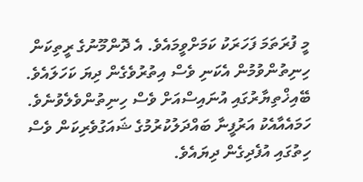މީ ފުރަތަމަ ފަހަރަކު ކަމަށްވީމައެވެ. އެ ދޮންމޫނުގެ ރީތިކަން ހިނިތުންވުމުން އެކަނި ވެސް އިތުރުވެގެން ދިޔަ ކަހަލައެވެ. ބޭއިޚްތިޔާރުގައި އުނައިސްއަށް ވެސް ހިނިތުންވެލެވުނެވެ. ހަމައެއާއެކު އަރުފީނާ ބައްދަލުކުރުމުގެ ޝައަގުވެރިކަން ވެސް ހިތުގައި އުފެދިގެން ދިޔައެވެ.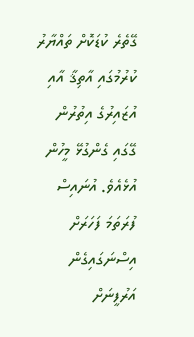ގޭތެރެ ކުޑަކޮށް ތައްޔާރު ކުރުމުގައި އާތިޤާ އާއި އުޒައިރުގެ އިތުރުން ގޭގައި ގެންގުޅޭ މީހުން އުޅެއެވެ. އުނައިސް ފުރަތަމަ ފަހަރަށް އިސްނަގައިގެން އަރުފީނަށް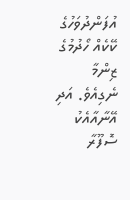އުފަންދުވަހުގެ ކޭކެއް ހޯދުމުގެ ޒިންމާ ނެގިއެވެ. އަދި އޭނާއާއެކު ސޮފޫރާ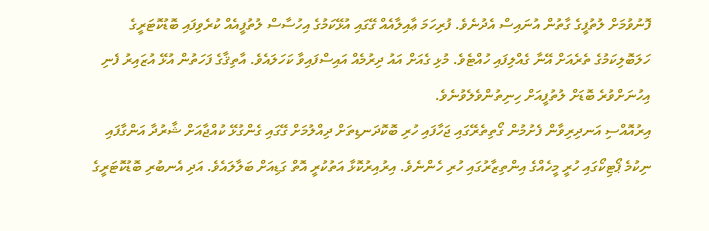ފޮނުވުމަށް ލުތުފީގެ ގާތުން އުނައިސް އެދުނެވެ. ފުރިހަމަ ޢާއިލާއެއް ގޭގައި އުޅޭކަމުގެ އިހުސާސް ލުތުފީއެއް ކުރެވިފައި ބޮޑުކޮޓަރީގެ ހަލަބޮލިކަމުގެ ތެރެއަށް އޭނާ ގެއްލިފައި ހުއްޓެވެ. މުޅި ގެއަށް އައު ދިރުމެއް އައިސްފައިވާ ކަހަލައެވެ. އާތިޤާގެ ފަހަތުން އުޅޭ އުޒައިރު ފެނި އިހުނަށްވުރެ ބޮޑަށް ލުތުފީއަށް ހިނިތުންވެލެވުނެވެ.
އިރުއޮއްސި އަނދިރިވާން ފެށުމުން ގޯތިތެރޭގައި ޖަހާފައި ހުރި ބޮކޮދަނޑިތަށް ދިއްލުމަށް ގޭގައި ގެންގުޅޭ ކުއްޖާއަށް ޝާރުދާ އަންގާފައި ނިކުމެ ޕޯޓިކޯގައި ހުރީ މީހެއްގެ އިންތިޒާރުގައި ހުރި ހެންނެވެ. އިރުއިރުކޮޅާ އަތުކުރީ އޮތް ގަޑިއަށް ބަލާލައެވެ. އަދި އެނބުރި ބޮޑުކޮޓަރީގެ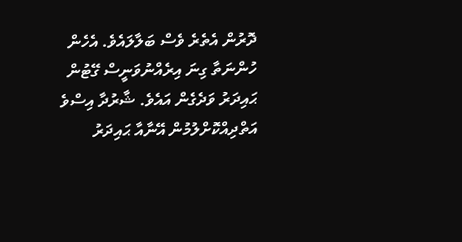ދޮރުން އެތެރެ ވެސް ބަލާލައެވެ. އެހެން ހުންނަތާ ގިނަ އިރެއްނުވަނީސް ގޭޓުން ޙައިދަރު ވަދެގެން އައެވެ. ޝާރުދާ އިސްވެ އަތްދިއްކޮށްލުމުން އޭނާއާ ޙައިދަރު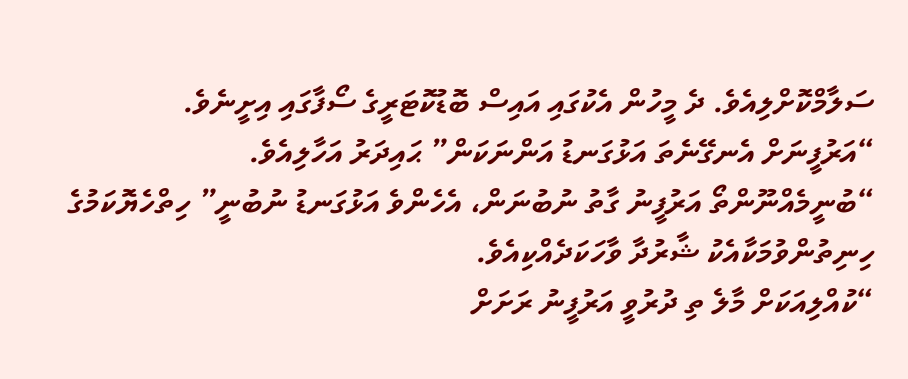ސަލާމްކޮށްލިއެވެ. ދެ މީހުން އެކުގައި އައިސް ބޮޑުކޮޓަރީގެ ސޯފާގައި އިށީނެވެ.
“އަރުފީނަށް އެނގޭނެތަ އަޅުގަނޑު އަންނަކަން” ޙައިދަރު އަހާލިއެވެ.
“ބުނީމެއްނޫންތޯ އަރުފީނު ގާތު ނުބުނަން، އެހެންވެ އަޅުގަނޑު ނުބުނީ” ހިތްހެޔޮކަމުގެ ހިނިތުންވުމަކާއެކު ޝާރުދާ ވާހަކަދެއްކިއެވެ.
“ކުއްލިއަކަށް މާލެ ތި ދުރުވީ އަރުފީނު ރަށަށް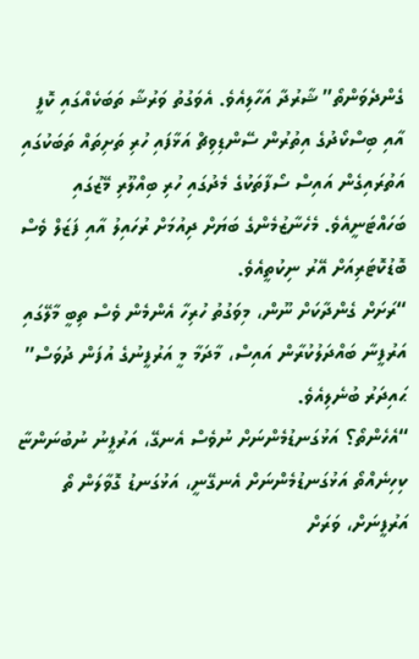ގެންދެވަންތޯ” ޝާރުދާ އަހާލިއެވެ. އެވަގުތު ވަރުޝާ ތަބަކެއްގައި ކޮފީ އާއި ބިސްކޯދުގެ އިތުރުން ސޭންޑިވިޗް އަޅާފައި ހުރި ތަށިތައް ތަބަކުގައި އަތުރައިގެން އައިސް ސޯފާތަކުގެ މެދުގައި ހުރި ބިއްލޫރި މޭޒުގައި ބަހައްޓަނީއެވެ. މެހެނާޒުމެންގެ ބަޔަށް ދިއުމަށް ރުހައިލު އާއި ފަޒަލް ވެސް ބޮޑުކޮޓަރިއަށް އޭރު ނިކުތީއެވެ.
“ރަށަށް ގެންދާކަށް ނޫން، މިވަގުތު ހުރިހާ އެންމެން ވެސް ތިބީ މާލޭގައި އަރުފީނާ ބައްދަލުކުރާން އައިސް، މާދަމާ މީ އަރުފީނުގެ އުފަން ދުވަސް” ޙައިދަރު ބުނެލިއެވެ.
“އެހެންތޯ؟ އަޅުގަނޑުމެންނަށް ނުވެސް އެނގޭ، އަރުފީނު ނުބުނަންޏާ ކިހިނެއްތޯ އަޅުގަނޑުމެންނަށް އެނގޭނީ، އަޅުގަނޑު ގޮވާލަން ތޯ އަރުފީނަށް، ވަރަށް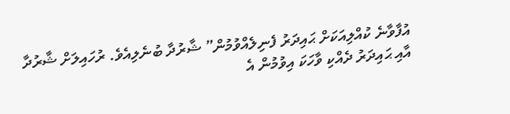އުފާވާނެ ކުއްލިއަކަށް ޙައިދަރު ފެނިލެއްވުމުން” ޝާރުދާ ބުނެލިއެވެ. ރުހައިލަށް ޝާރުދާ އާއި ޙައިދަރު ދެއްކި ވާހަކަ އިވުމުން އެ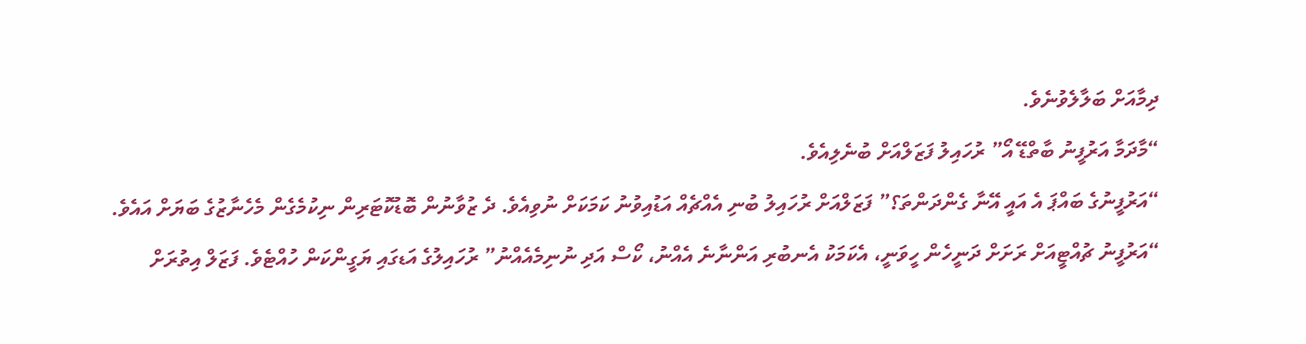ދިމާއަށް ބަލާލެވުނެވެ.
“މާދަމާ އަރުފީނު ބާތްޑޭ އޯ” ރުހައިލު ފަޒަލްއަށް ބުނެލިއެވެ.
“އަރުފީނުގެ ބައްޕަ އެ އައީ އޭނާ ގެންދަންތަ؟” ފަޒަލްއަށް ރުހައިލު ބުނި އެއްޗެއް އަޑުއިވުނު ކަމަކަށް ނުވިއެވެ. ދެ ޒުވާނުން ބޮޑުކޮޓަރިން ނިކުމެގެން މެހެނާޒުގެ ބަޔަށް އައެވެ.
“އަރުފީނު ޗުއްޓީއަށް ރަށަށް ދަނީހެން ހީވަނީ، އެކަމަކު އެނބުރި އަންނާނެ އެއްނު، ކޯސް އަދި ނުނިމެއެއްނު” ރުހައިލުގެ އަޑގައި ޔަގީންކަން ހުއްޓެވެ. ފަޒަލް އިތުރަށް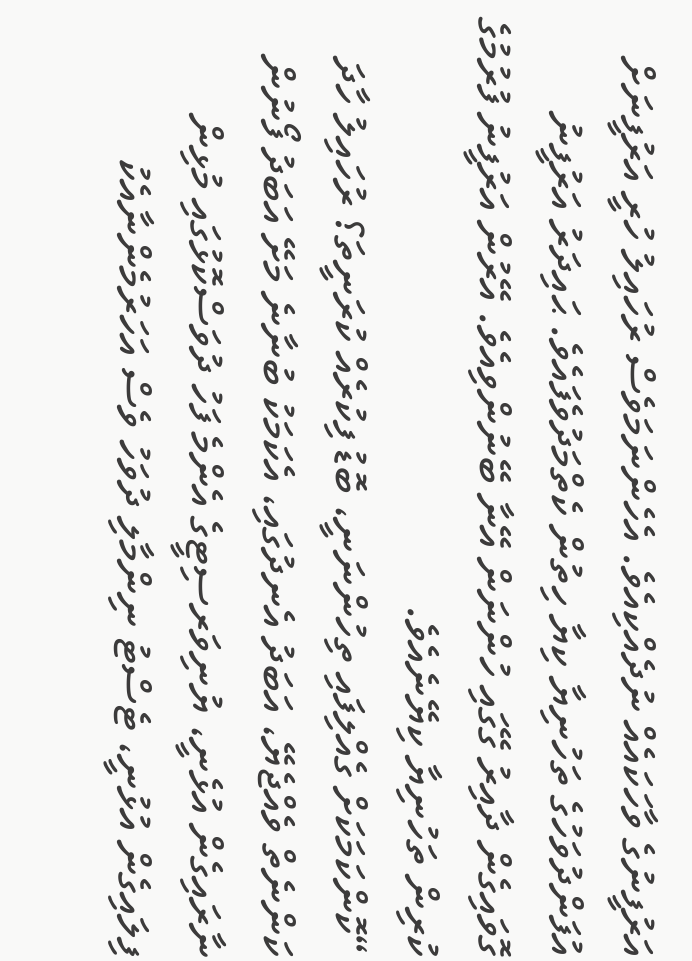އަރުފީނުގެ ވާހަކައެއް ނުދެއްކިއެވެ. އެހެންނަމަވެސް ރުހައިލު ހުރީ އަރުފީނަށް އުފަންދުވަހުގެ ތަހުނިޔާ ކިޔާ ހިތުން ކެތްމަދުވެފައެވެ. ޙައިދަރު އަރުފީނު ގޮވައިގެން ދާއިރު ގޭގައި ހުންނަން އޭނާ ބޭނުންވިއެވެ. އޭރުން އަރުފީނު ފުރުމުގެ ކުރިން ތަހުނިޔާ ކިޔޭނެއެވެ.
“ކޮންކަމަކަށް ގެއްލިފައި ތިހުންނަނީ، ބޮޑު ފިކުރެއް ކުރަނީތަ؟ ރުހައިލު ހާދަ ކަންނެތް ވެއްޖެޔޭ، އަބަދު އެނދުގައި، އެކަމަކު ބުނާނެ މަށޭ އަބަދު ފޯނުން ނާރައިގެން އުޅެނީ، ޔުނިވަރސިޓީގެ އެންމެ ފަހު ދުވަސްކޮޅުގައި މުޅިން ފިލައިގެން އުޅުނީ، ޓެސްޓު ނިންމާލި ދުވަހު ވެސް އަހަރުމެންނާއެކު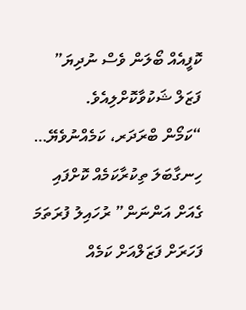ކޮފީއެއް ބޯލަން ވެސް ނުދިޔަ” ފަޒަލް ޝަކުވާކޮށްލިއެވެ.
“ކަމޯން ބްރަދަރ، ކަމެއްނުވެޔޭ… ހިނގާބަލަ ތިކުރާކަމެއް ކޮށްފައި ގެއަށް އަންނަން” ރުހައިލު ފުރަތަމަ ފަހަރަށް ފަޒަލްއަށް ކަމެއް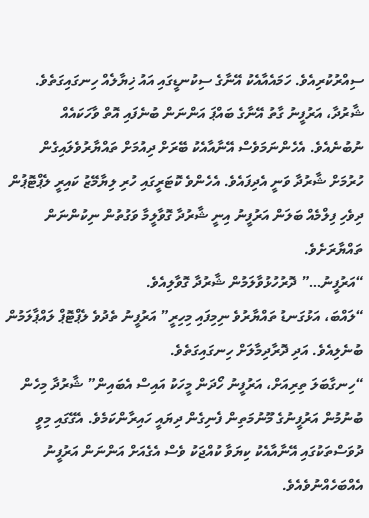ސިއްރުކުރިއެވެ. ހަމައެއާއެކު އޭނާގެ ސިކުނޑީގައި އައު ޚިޔާލެއް ހިނގައިގަތެވެ.
ޝާރުދާ، އަރުފީނު ގާތު އޭނާގެ ބައްޕަ އަންނަން ބުނެފައި އޮތް ވާހަކައެއް ނުބުނެއެވެ. އެހެންނަމަވެސް އޭނާއާއެކު ބޭރަށް ދިއުމަށް ތައްޔާރުވެލައިގެން ހުރުމަށް ޝާރުދާ ވަނީ އެދިފައެވެ. އެހެންވެ ކޮޓަރީގައި ހުރި ލިޔާމޭޒު ކައިރީ ލެޕްޓޮޕުން ދިވެހި ފިލްމެއް ބަލަން އަރުފީނު އިނީ ޝާރުދާ ގޮވާލީމާ ވަގުތުން ނިކުންނަން ތައްޔާރަށެވެ.
“އަރުފީނު…” ދޮރުހުޅުވާލަމުން ޝާރުދާ ގޮވާލިއެވެ.
“ލައްބަ، އަޅުގަނޑު ތައްޔާރުވެ ނިމިފައި މިހިރީ” އަރުފީނު ތެދުވެ ލެޕްޓޮޕް ލައްޕާލަމުން ބުނެލިއެވެ. އަދި ދޮރާދިމާލަށް ހިނގައިގަތެވެ.
“ހިނގާބަލަ ތިރިއަށް، އަރުފީނު ހޯދަން މީހަކު އައިސް އެބައިން” ޝާރުދާ މިހެން ބުނުމުން އަރުފީނުގެ މޫނުމަތިން ފެނިގެން ދިޔައީ ހައިރާންކަމެވެ. އެގޭގައި މިވީ ދުވަސްތަކުގައި އޭނާއާއެކު ކިޔަވާ ކުއްޖަކު ވެސް އެގެއަށް އަންނަން އަރުފީނު އެއްބަހެއްނުވެއެވެ.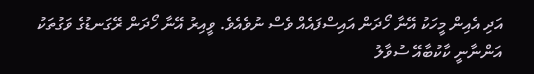އަދި އެއިން މީހަކު އޭނާ ހޯދަން އައިސްފައެއް ވެސް ނުވެއެވެ. ވީއިރު އޭނާ ހޯދަން ރޭގަނޑުގެ ވަގުތަކު އަންނާނީ ކާކުބާއޭ ސުވާލު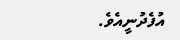އުފެދުނީއެވެ.